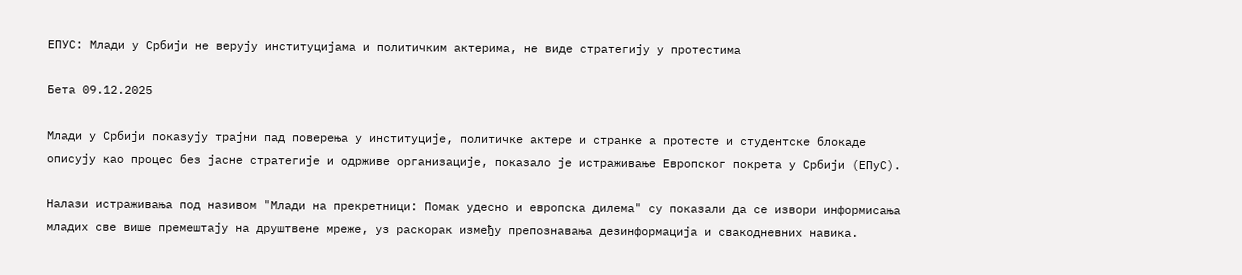ЕПУС: Млади у Србији не верују институцијама и политичким актерима, не виде стратегију у протестима

Бета 09.12.2025

Млади у Србији показују трајни пад поверења у институције, политичке актере и странке а протесте и студентске блокаде описују као процес без јасне стратегије и одрживе организације, показало је истраживање Европског покрета у Србији (ЕПуС).

Налази истраживања под називом "Млади на прекретници: Помак удесно и европска дилема" су показали да се извори информисања младих све више премештају на друштвене мреже, уз раскорак између препознавања дезинформација и свакодневних навика.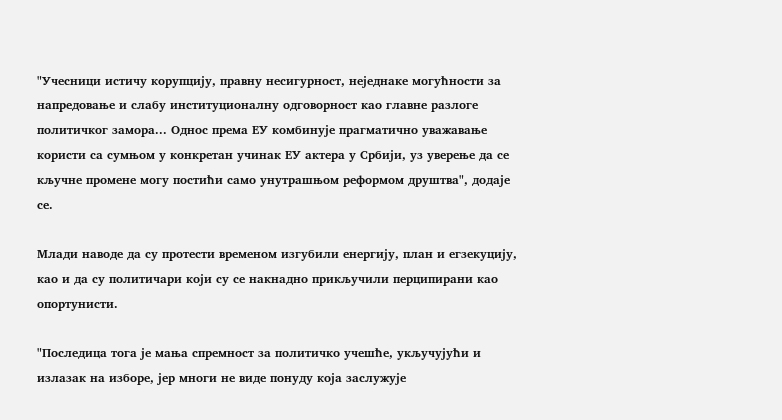"Учесници истичу корупцију, правну несигурност, неједнаке могућности за напредовање и слабу институционалну одговорност као главне разлоге политичког замора... Однос према ЕУ комбинује прагматично уважавање користи са сумњом у конкретан учинак ЕУ актера у Србији, уз уверење да се кључне промене могу постићи само унутрашњом реформом друштва", додаје се.

Млади наводе да су протести временом изгубили енергију, план и егзекуцију, као и да су политичари који су се накнадно прикључили перципирани као опортунисти.

"Последица тога је мања спремност за политичко учешће, укључујући и излазак на изборе, јер многи не виде понуду која заслужује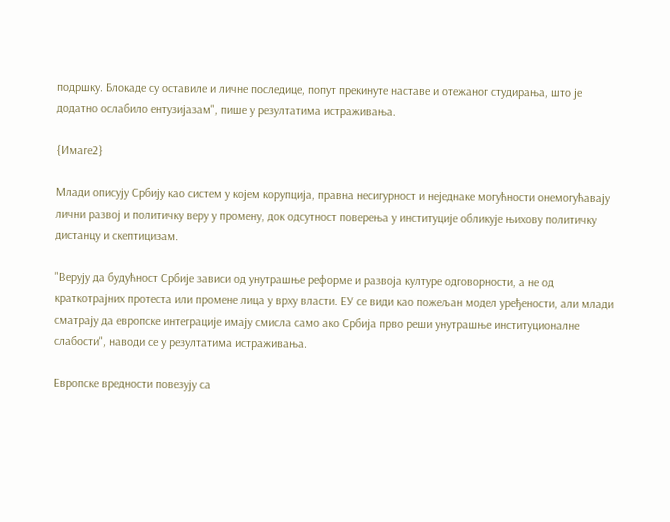подршку. Блокаде су оставиле и личне последице, попут прекинуте наставе и отежаног студирања, што је додатно ослабило ентузијазам", пише у резултатима истраживања.

{Имаге2}

Млади описују Србију као систем у којем корупција, правна несигурност и неједнаке могућности онемогућавају лични развој и политичку веру у промену, док одсутност поверења у институције обликује њихову политичку дистанцу и скептицизам.

"Верују да будућност Србије зависи од унутрашње реформе и развоја културе одговорности, а не од краткотрајних протеста или промене лица у врху власти. ЕУ се види као пожељан модел уређености, али млади сматрају да европске интеграције имају смисла само ако Србија прво реши унутрашње институционалне слабости", наводи се у резултатима истраживања.

Европске вредности повезују са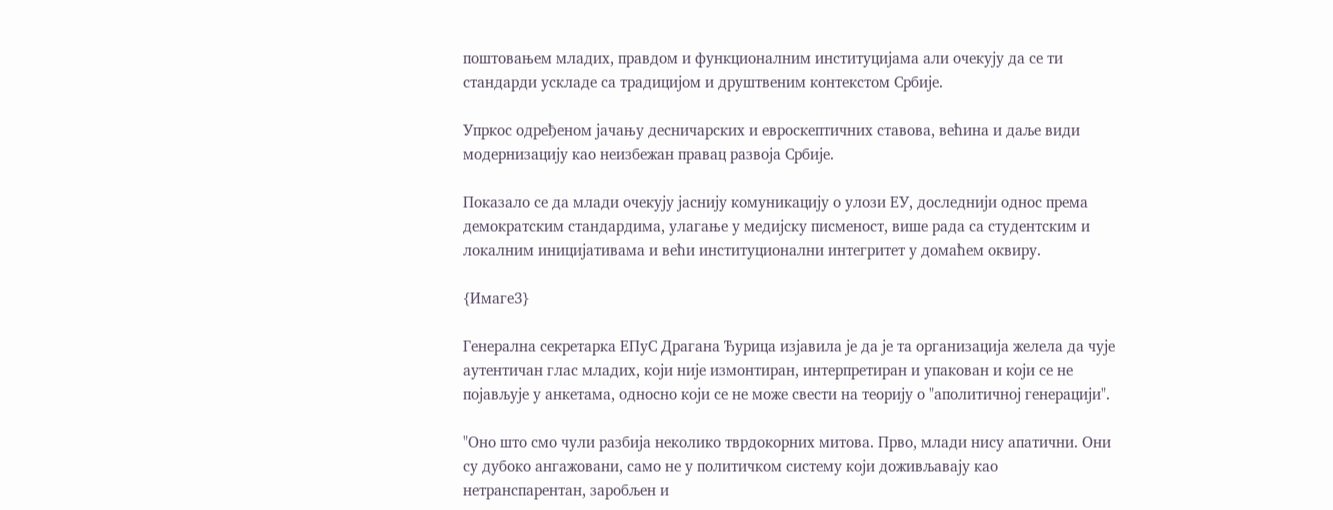поштовањем младих, правдом и функционалним институцијама али очекују да се ти стандарди ускладе са традицијом и друштвеним контекстом Србије.

Упркос одређеном јачању десничарских и евроскептичних ставова, већина и даље види модернизацију као неизбежан правац развоја Србије.

Показало се да млади очекују јаснију комуникацију о улози ЕУ, доследнији однос према демократским стандардима, улагање у медијску писменост, више рада са студентским и локалним иницијативама и већи институционални интегритет у домаћем оквиру.

{Имаге3}

Генерална секретарка ЕПуС Драгана Ђурица изјавила је да је та организација желела да чује аутентичан глас младих, који није измонтиран, интерпретиран и упакован и који се не појављује у анкетама, односно који се не може свести на теорију о "аполитичној генерацији".

"Оно што смо чули разбија неколико тврдокорних митова. Прво, млади нису апатични. Они су дубоко ангажовани, само не у политичком систему који доживљавају као нетранспарентан, заробљен и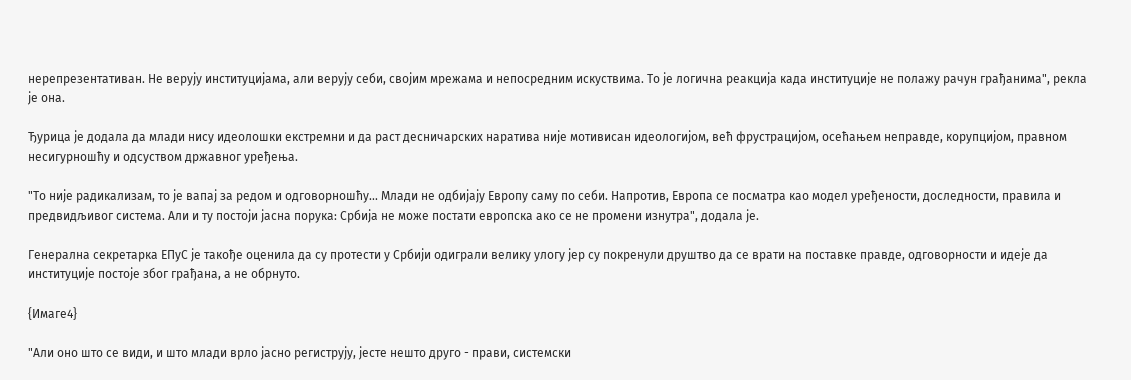нерепрезентативан. Не верују институцијама, али верују себи, својим мрежама и непосредним искуствима. То је логична реакција када институције не полажу рачун грађанима", рекла је она.

Ђурица је додала да млади нису идеолошки екстремни и да раст десничарских наратива није мотивисан идеологијом, већ фрустрацијом, осећањем неправде, корупцијом, правном несигурношћу и одсуством државног уређења.

"То није радикализам, то је вапај за редом и одговорношћу... Млади не одбијају Европу саму по себи. Напротив, Европа се посматра као модел уређености, доследности, правила и предвидљивог система. Али и ту постоји јасна порука: Србија не може постати европска ако се не промени изнутра", додала је.

Генерална секретарка ЕПуС је такође оценила да су протести у Србији одиграли велику улогу јер су покренули друштво да се врати на поставке правде, одговорности и идеје да институције постоје због грађана, а не обрнуто.

{Имаге4}

"Али оно што се види, и што млади врло јасно региструју, јесте нешто друго - прави, системски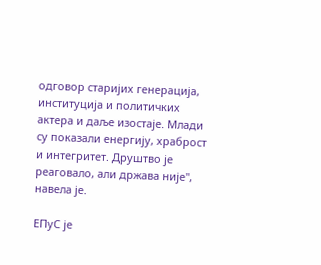одговор старијих генерација, институција и политичких актера и даље изостаје. Млади су показали енергију, храброст и интегритет. Друштво је реаговало, али држава није", навела је.

ЕПуС је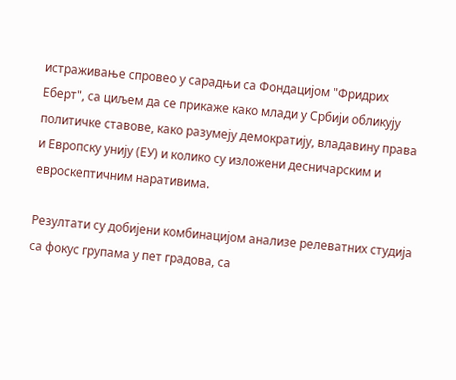истраживање спровео у сарадњи са Фондацијом "Фридрих Еберт", са циљем да се прикаже како млади у Србији обликују политичке ставове, како разумеју демократију, владавину права и Европску унију (ЕУ) и колико су изложени десничарским и евроскептичним наративима.

Резултати су добијени комбинацијом анализе релеватних студија са фокус групама у пет градова, са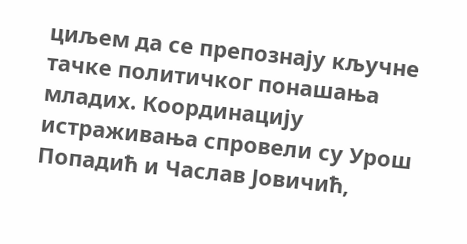циљем да се препознају кључне тачке политичког понашања младих. Координацију истраживања спровели су Урош Попадић и Часлав Јовичић,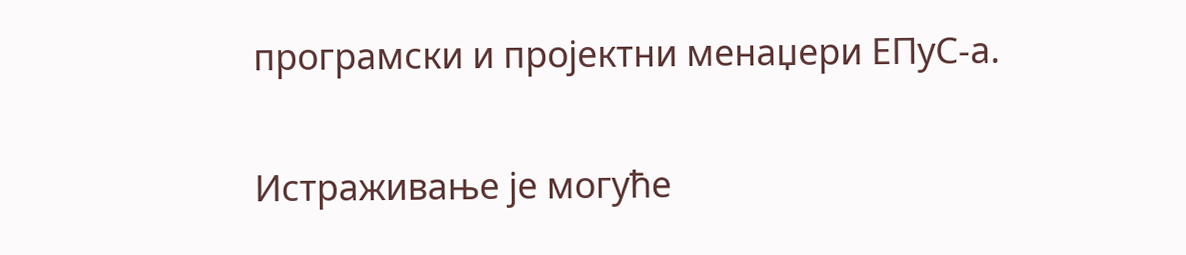програмски и пројектни менаџери ЕПуС-а.

Истраживање је могуће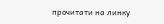прочитати на линку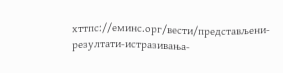хттпс://еминс.орг/вести/представљени-резултати-истразивања-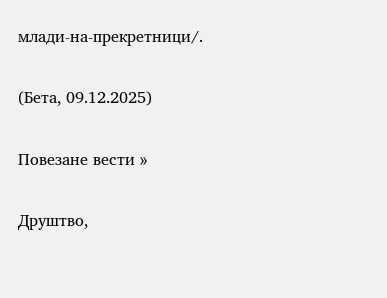млади-на-прекретници/.

(Бета, 09.12.2025)

Повезане вести »

Друштво,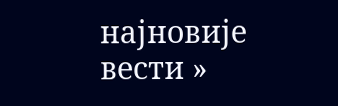најновије вести »